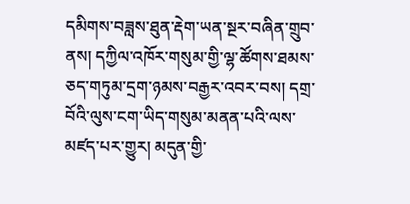དམིགས་བཟླས་ཐུན་རྡེག་ཡན་སྔར་བཞིན་གྲུབ་ནས། དཀྱིལ་འཁོར་གསུམ་གྱི་ལྷ་ཚོགས་ཐམས་ཅད་གཏུམ་དྲག་ཉམས་བརྒྱར་འབར་བས། དགྲ་བོའི་ལུས་ངག་ཡིད་གསུམ་མནན་པའི་ལས་མཛད་པར་གྱུར། མདུན་གྱི་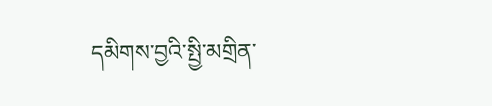དམིགས་བྱའི་སྤྱི་མགྲིན་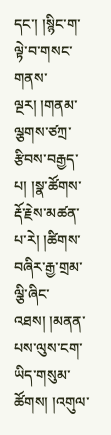དང་། །སྙིང་ག་ལྟེ་བ་གསང་གནས་ལྔར། །གནམ་ལྕགས་ཙཀྲ་རྩིབས་བརྒྱད་པ། །སྣ་ཚོགས་རྡོ་རྗེས་མཚན་པ་རེ། །ཚིགས་བཞིར་རྒྱ་གྲམ་ལྕི་ཞིང་འཐས། །མནན་པས་ལུས་ངག་ཡིད་གསུམ་ཚོགས། །འགུལ་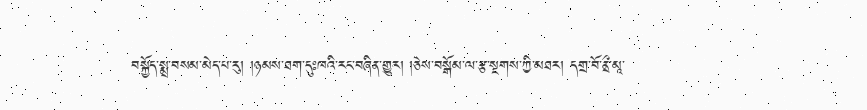བསྐྱོད་སྨྲ་བསམ་མེད་པ་རུ། །ཉམས་ཐག་དུཿཁའི་རང་བཞིན་གྱུར། །ཅེས་བསྒོམ་ལ་རྩ་སྔགས་ཀྱི་མཐར། དགྲ་བོ་ནྲྀ་མཱ་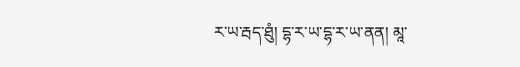ར་ཡ་རྦད་ཐུཾ། དྷ་ར་ཡ་དྷ་ར་ཡ་ནན། མཱ་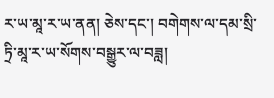ར་ཡ་མཱ་ར་ཡ་ནན། ཅེས་དང་། བགེགས་ལ་དམ་སྲི་ཏྲི་མཱ་ར་ཡ་སོགས་བསྒྱུར་ལ་བཟླ།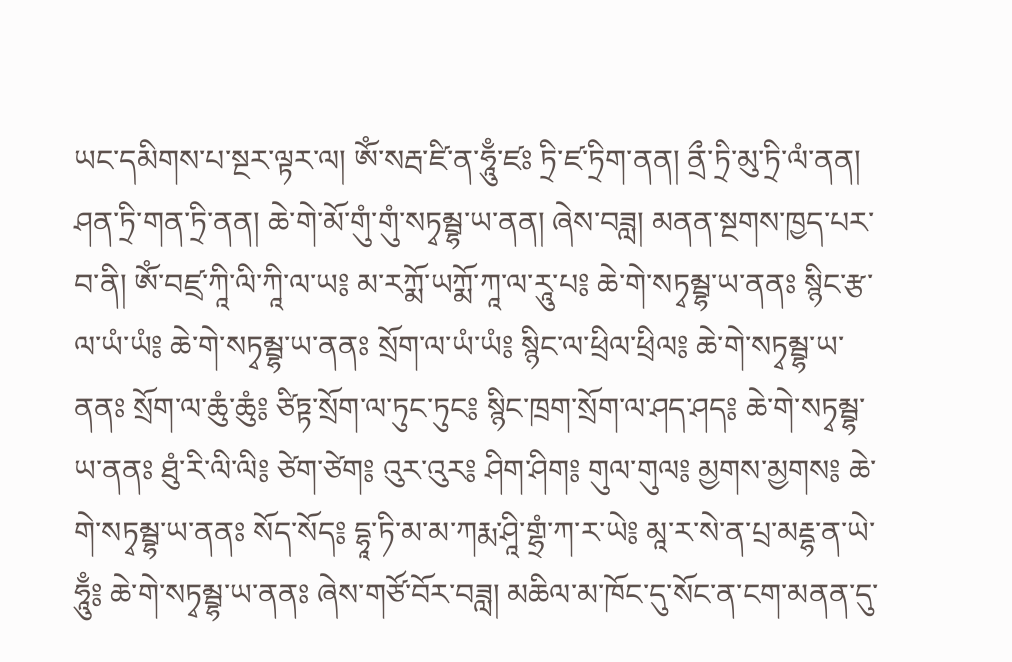ཡང་དམིགས་པ་སྔར་ལྟར་ལ། ཨོཾ་སརྦ་ཛི་ན་ཧཱུྃ་ཛཿ ཏྲི་ཛ་ཏྲིག་ནན། ནྲྀ་ཏྲི་མུ་ཏྲི་ལཾ་ནན། ཤན་ཏྲི་གན་ཏྲི་ནན། ཆེ་གེ་མོ་གུཾ་གུཾ་སཏྭམྦྷ་ཡ་ནན། ཞེས་བཟླ། མནན་སྔགས་ཁྱད་པར་བ་ནི། ཨོཾ་བཛྲ་ཀཱི་ལི་ཀཱི་ལ་ཡ༔ མ་རཀྨོ་ཡཀྨོ་ཀཱ་ལ་རཱུ་པ༔ ཆེ་གེ་སཏྭམྦྷ་ཡ་ནནཿ སྙིང་རྩ་ལ་ཡཾ་ཡཾ༔ ཆེ་གེ་སཏྭམྦྷ་ཡ་ནནཿ སྲོག་ལ་ཡཾ་ཡཾ༔ སྙིང་ལ་ཕྲིལ་ཕྲིལ༔ ཆེ་གེ་སཏྭམྦྷ་ཡ་ནནཿ སྲོག་ལ་ཆུཾ་ཆུཾ༔ ཙིཏྟ་སྲོག་ལ་ཏུང་ཏུང༔ སྙིང་ཁྲག་སྲོག་ལ་ཤད་ཤད༔ ཆེ་གེ་སཏྭམྦྷ་ཡ་ནནཿ ཐུཾ་རི་ལི་ལི༔ ཙེག་ཙེག༔ འུར་འུར༔ ཤིག་ཤིག༔ གུལ་གུལ༔ མྱགས་མྱགས༔ ཆེ་གེ་སཏྭམྦྷ་ཡ་ནནཿ སོད་སོད༔ དྷཱ་ཏི་མ་མ་ཀརྨ་ཤཱི་གྷྲཾ་ཀ་ར་ཡེ༔ མཱ་ར་སེ་ན་པྲ་མརྡྷ་ན་ཡེ་ཧཱུྃ༔ ཆེ་གེ་སཏྭམྦྷ་ཡ་ནནཿ ཞེས་གཙོ་བོར་བཟླ། མཆིལ་མ་ཁོང་དུ་སོང་ན་ངག་མནན་དུ་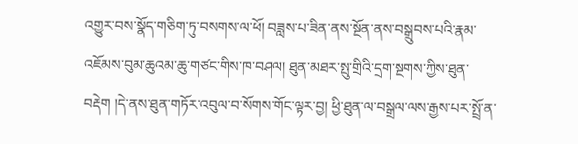འགྱུར་བས་སྣོད་གཅིག་ཏུ་བསགས་ལ་ཕོ། བཟླས་པ་ཟིན་ནས་སྔོན་ནས་བསྒྲུབས་པའི་རྣམ་འཇོམས་བུམ་ཆུའམ་ཆུ་གཙང་གིས་ཁ་བཤལ། ཐུན་མཐར་སྤུ་གྲིའི་དྲག་སྔགས་ཀྱིས་ཐུན་བརྡེག །དེ་ནས་ཐུན་གཏོར་འབུལ་བ་སོགས་གོང་ལྟར་བྱ། ཕྱི་ཐུན་ལ་བསྒྲལ་ལས་རྒྱས་པར་སྤྲོ་ན་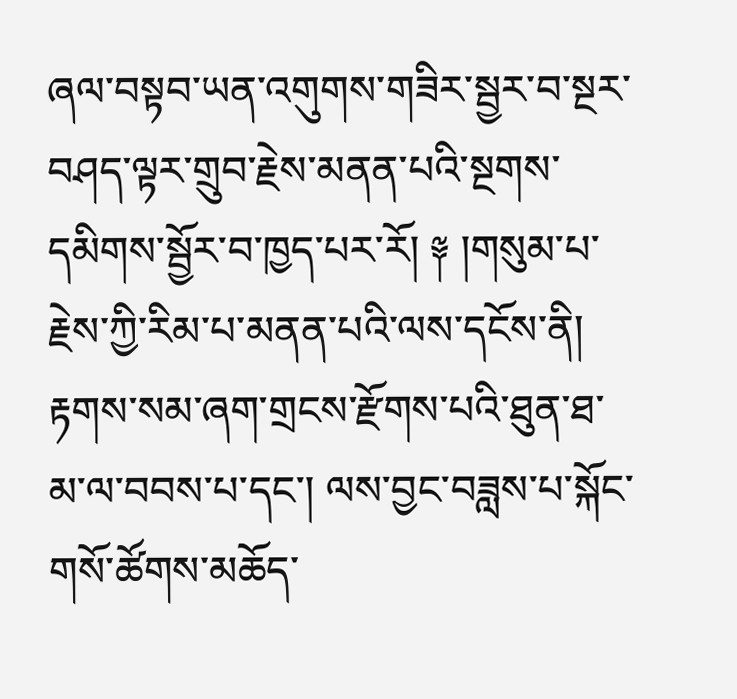ཞལ་བསྟབ་ཡན་འགུགས་གཟིར་སྦྱར་བ་སྔར་བཤད་ལྟར་གྲུབ་རྗེས་མནན་པའི་སྔགས་དམིགས་སྦྱོར་བ་ཁྱད་པར་རོ། ༈ །གསུམ་པ་རྗེས་ཀྱི་རིམ་པ་མནན་པའི་ལས་དངོས་ནི། རྟགས་སམ་ཞག་གྲངས་རྫོགས་པའི་ཐུན་ཐ་མ་ལ་བབས་པ་དང་། ལས་བྱང་བཟླས་པ་སྐོང་གསོ་ཚོགས་མཆོད་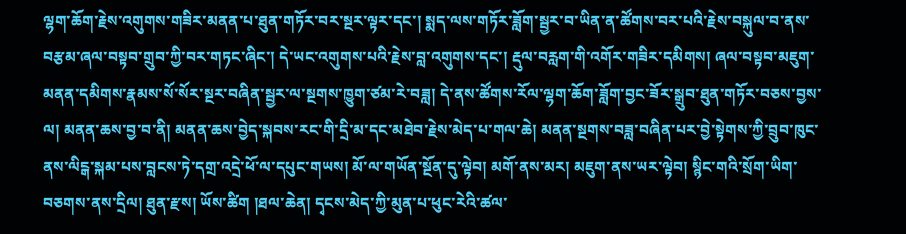ལྷག་ཆོག་རྗེས་འགུགས་གཟིར་མནན་པ་ཐུན་གཏོར་བར་སྔར་ལྟར་དང་། སྨད་ལས་གཏོར་ཟློག་སྦྱར་བ་ཡིན་ན་ཚོགས་བར་པའི་རྗེས་བསྐུལ་བ་ནས་བརྩམ་ཞལ་བསྟབ་གྲུབ་ཀྱི་བར་གཏང་ཞིང་། དེ་ཡང་འགུགས་པའི་རྗེས་བླ་འགུགས་དང་། རྡུལ་བརླག་གི་འགོར་གཟིར་དམིགས། ཞལ་བསྟབ་མཇུག་མནན་དམིགས་རྣམས་སོ་སོར་སྔར་བཞིན་སྦྱར་ལ་སྔགས་ཁྱུག་ཙམ་རེ་བཟླ། དེ་ནས་ཚོགས་རོལ་ལྷག་ཆོག་ཟློག་བྱང་ཟོར་སྒྲུབ་ཐུན་གཏོར་བཅས་བྱས་ལ། མནན་ཆས་བྱ་བ་ནི། མནན་ཆས་བྱེད་སྐབས་རང་གི་དྲི་མ་དང་མཐེབ་རྗེས་མེད་པ་གལ་ཆེ། མནན་སྔགས་བཟླ་བཞིན་པར་བྱེ་སྟེགས་ཀྱི་བྲུབ་ཁུང་ནས་ལིངྒ་སྐམ་པས་བླངས་ཏེ་དགྲ་འདྲེ་ཕོ་ལ་དཔུང་གཡས། མོ་ལ་གཡོན་སྔོན་དུ་ལྟེབ། མགོ་ནས་མར། མཇུག་ནས་ཡར་ལྟེབ། སྙིང་གའི་སྲོག་ཡིག་བཅགས་ནས་དྲིལ། ཐུན་རྫས། ཡོས་ཚིག །ཐལ་ཆེན། དྭངས་མེད་ཀྱི་མུན་པ་ཕུང་རེའི་ཚལ་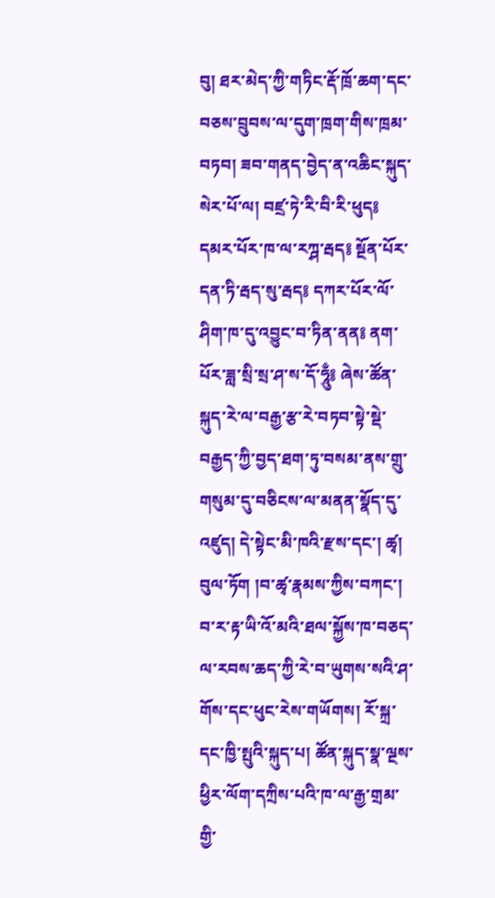བུ། ཐར་མེད་ཀྱི་གཏིང་རྡོ་ཁྲོ་ཆག་དང་བཅས་བྲུབས་ལ་དུག་ཁྲག་གིས་ཁྲམ་བཏབ། ཟབ་གནད་བྱེད་ན་འཆིང་སྐུད་སེར་པོ་ལ། བཛྲ་ཏེ་རི་བི་རི་ཕུད༔ དམར་པོར་ཁ་ལ་རཀྴ་རྦད༔ སྔོན་པོར་དན་ཏི་རྦད་སུ་རྦད༔ དཀར་པོར་ལོ་ཤིག་ཁ་དུ་འབྱུང་བ་ཏིན་ནན༔ ནག་པོར་ཟླ་སྲི་སྲ་ཤ་ས་དོ་ཧཱུྃ༔ ཞེས་ཚོན་སྐུད་རེ་ལ་བརྒྱ་རྩ་རེ་བཏབ་སྟེ་སྡེ་བརྒྱད་ཀྱི་བྱད་ཐག་ཏུ་བསམ་ནས་གྲུ་གསུམ་དུ་བཅིངས་ལ་མནན་སྣོད་དུ་འཛུད། དེ་སྟེང་མི་ཁའི་རྫས་དང་། ཚྭ། བུལ་ཏོག །བ་ཚྭ་རྣམས་ཀྱིས་བཀང་། བ་ར་རྟ་ཡི་འོ་མའི་ཐལ་སྐྱོས་ཁ་བཅད་ལ་རབས་ཆད་ཀྱི་རེ་བ་ཡུགས་སའི་ཤ་གོས་དང་ཕུང་རེས་གཡོགས། རོ་སྐྲ་དང་ཁྱི་སྤུའི་སྐུད་པ། ཚོན་སྐུད་སྣ་ལྔས་ཕྱིར་ལོག་དཀྲིས་པའི་ཁ་ལ་རྒྱ་གྲམ་གྱི་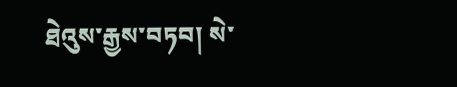ཐེའུས་རྒྱས་བཏབ། སེ་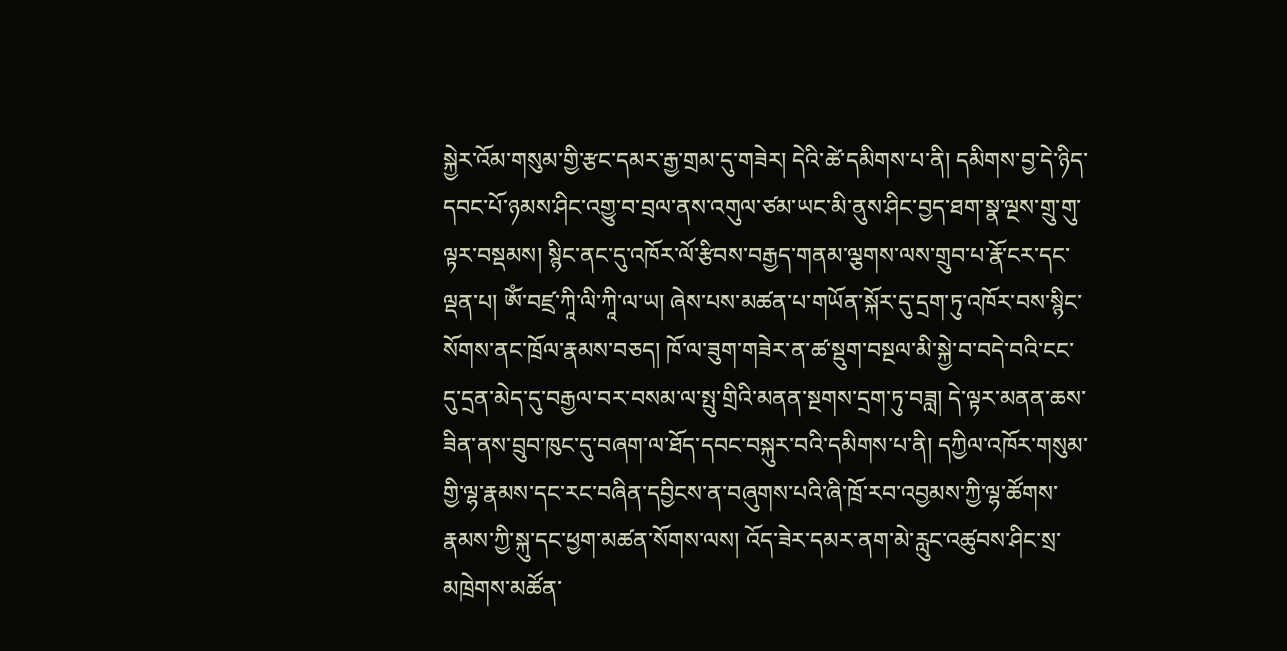སྐྱེར་འོམ་གསུམ་གྱི་རྩང་དམར་རྒྱ་གྲམ་དུ་གཟེར། དེའི་ཚེ་དམིགས་པ་ནི། དམིགས་བྱ་དེ་ཉིད་དབང་པོ་ཉམས་ཤིང་འགྱུ་བ་བྲལ་ནས་འགུལ་ཙམ་ཡང་མི་ནུས་ཤིང་བྱད་ཐག་སྣ་ལྔས་གྲུ་གུ་ལྟར་བསྡམས། སྙིང་ནང་དུ་འཁོར་ལོ་རྩིབས་བརྒྱད་གནམ་ལྕགས་ལས་གྲུབ་པ་རྣོ་ངར་དང་ལྡན་པ། ཨོཾ་བཛྲ་ཀཱི་ལི་ཀཱི་ལ་ཡ། ཞེས་པས་མཚན་པ་གཡོན་སྐོར་དུ་དྲག་ཏུ་འཁོར་བས་སྙིང་སོགས་ནང་ཁྲོལ་རྣམས་བཅད། ཁོ་ལ་ཟུག་གཟེར་ན་ཚ་སྡུག་བསྔལ་མི་སྐྱེ་བ་བདེ་བའི་ངང་དུ་དྲན་མེད་དུ་བརྒྱལ་བར་བསམ་ལ་སྤུ་གྲིའི་མནན་སྔགས་དྲག་ཏུ་བཟླ། དེ་ལྟར་མནན་ཆས་ཟིན་ནས་བྲུབ་ཁུང་དུ་བཞག་ལ་ཐོད་དབང་བསྐུར་བའི་དམིགས་པ་ནི། དཀྱིལ་འཁོར་གསུམ་གྱི་ལྷ་རྣམས་དང་རང་བཞིན་དབྱིངས་ན་བཞུགས་པའི་ཞི་ཁྲོ་རབ་འབྱམས་ཀྱི་ལྷ་ཚོགས་རྣམས་ཀྱི་སྐུ་དང་ཕྱག་མཚན་སོགས་ལས། འོད་ཟེར་དམར་ནག་མེ་རླུང་འཚུབས་ཤིང་སྲ་མཁྲེགས་མཚོན་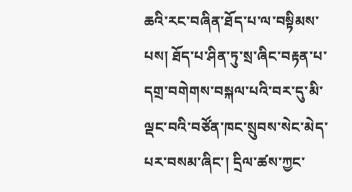ཆའི་རང་བཞིན་ཐོད་པ་ལ་བསྟིམས་པས། ཐོད་པ་ཤིན་ཏུ་སྲ་ཞིང་བརྟན་པ་དགྲ་བགེགས་བསྐལ་པའི་བར་དུ་མི་ལྡང་བའི་བཙོན་ཁང་སྲུབས་སེང་མེད་པར་བསམ་ཞིང་། དྲིལ་ཚས་ཀྱང་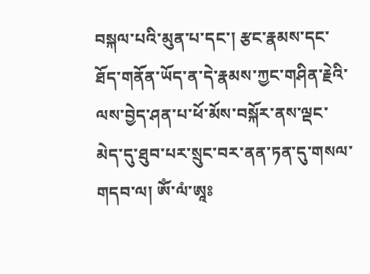བསྐལ་པའི་མུན་པ་དང་། རྩང་རྣམས་དང་ཐོད་གནོན་ཡོད་ན་དེ་རྣམས་ཀྱང་གཤིན་རྗེའི་ལས་བྱེད་ཤན་པ་ཕོ་མོས་བསྐོར་ནས་ལྡང་མེད་དུ་ཐུབ་པར་སྲུང་བར་ནན་ཏན་དུ་གསལ་གདབ་ལ། ཨོཾ་ལཾ་ཨཱཿ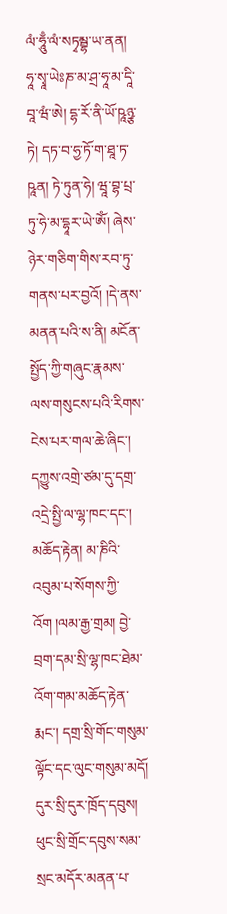ལཾ་ཧཱུྃ་ལཾ་སཏྭམྦྷ་ཡ་ནན། ཧཱ་སྭཱ་ཡེཿཎ་མ་ཤྲ་ཧཱ་མ་དཱི་བཱ་ཝཾ་ཨེ། དྷ་རོ་ནི་ཡོ་ཥཱཉྩ་ཏེ། དཏ་བ་ཧྱ་ཏོ་ག་ཐཱ་ཏ་ཥཱན། ཏེ་ཏུན་ཧེ། ཝཱ་བྷ་པྲ་ཏུ་ཧེ་མ་དྷཱར་ཡེ་ཨོཾ། ཞེས་ཉེར་གཅིག་གིས་རབ་ཏུ་གནས་པར་བྱའོ། །དེ་ནས་མནན་པའི་ས་ནི། མངོན་སྤྱོད་ཀྱི་གཞུང་རྣམས་ལས་གསུངས་པའི་རིགས་ངེས་པར་གལ་ཆེ་ཞིང་། དཀྱུས་འགྲེ་ཙམ་དུ་དགྲ་འདྲེ་སྤྱི་ལ་ལྷ་ཁང་དང་། མཆོད་རྟེན། མ་ཎིའི་འབུམ་པ་སོགས་ཀྱི་འོག །ལམ་རྒྱ་གྲམ། བྱེ་བྲག་དམ་སྲི་ལྷ་ཁང་ཐེམ་འོག་གམ་མཆོད་རྟེན་རྨང་། དགྲ་སྲི་གོང་གསུམ་ལྟོང་དང་ལུང་གསུམ་མདོ། དུར་སྲི་དུར་ཁྲོད་དབུས། ཕུང་སྲི་གྲོང་དབུས་སམ་སྲང་མདོར་མནན་པ་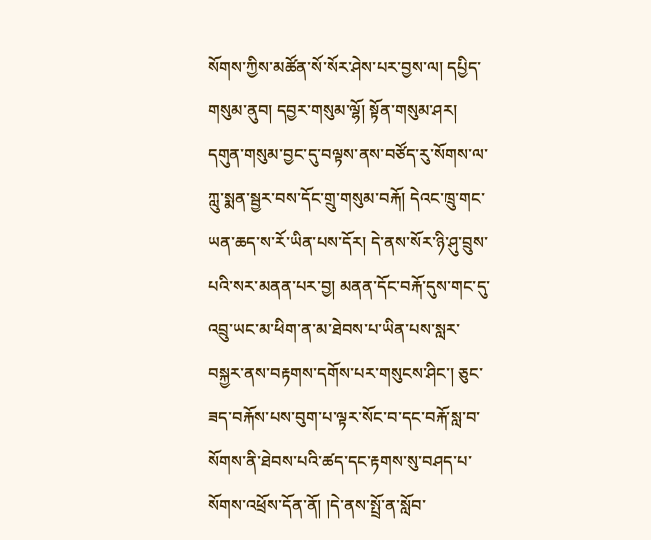སོགས་ཀྱིས་མཚོན་སོ་སོར་ཤེས་པར་བྱས་ལ། དཔྱིད་གསུམ་ནུབ། དབྱར་གསུམ་ལྷོ། སྟོན་གསུམ་ཤར། དགུན་གསུམ་བྱང་དུ་བལྟས་ནས་བཙོད་རུ་སོགས་ལ་ཀླུ་སྨན་སྦྱར་བས་དོང་གྲུ་གསུམ་བརྐོ། དེའང་ཁྲུ་གང་ཡན་ཆད་ས་རོ་ཡིན་པས་དོར། དེ་ནས་སོར་ཉི་ཤུ་བྲུས་པའི་སར་མནན་པར་བྱ། མནན་དོང་བརྐོ་དུས་གང་དུ་འབྲུ་ཡང་མ་ཕིག་ན་མ་ཐེབས་པ་ཡིན་པས་སླར་བསྐྱར་ནས་བརྟགས་དགོས་པར་གསུངས་ཤིང་། ཅུང་ཟད་བརྐོས་པས་བུག་པ་ལྟར་སོང་བ་དང་བརྐོ་སླ་བ་སོགས་ནི་ཐེབས་པའི་ཚད་དང་རྟགས་སུ་བཤད་པ་སོགས་འཕྲོས་དོན་ནོ། །དེ་ནས་སྤྲོ་ན་སློབ་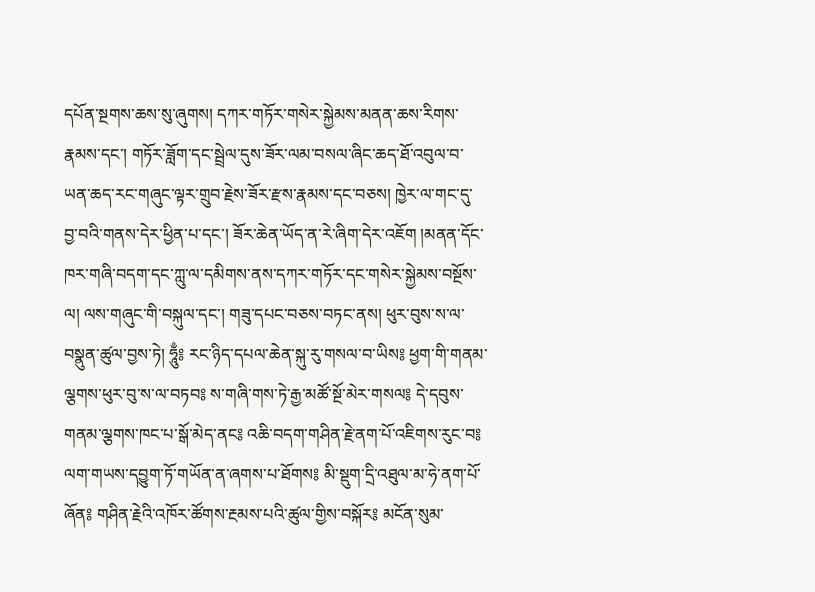དཔོན་སྔགས་ཆས་སུ་ཞུགས། དཀར་གཏོར་གསེར་སྐྱེམས་མནན་ཆས་རིགས་རྣམས་དང་། གཏོར་ཟློག་དང་སྦྲེལ་དུས་ཟོར་ལམ་བསལ་ཞིང་ཆད་ཐོ་འབུལ་བ་ཡན་ཆད་རང་གཞུང་ལྟར་གྲུབ་རྗེས་ཟོར་རྫས་རྣམས་དང་བཅས། ཁྱེར་ལ་གང་དུ་བྱ་བའི་གནས་དེར་ཕྱིན་པ་དང་། ཟོར་ཆེན་ཡོད་ན་རེ་ཞིག་དེར་འཇོག །མནན་དོང་ཁར་གཞི་བདག་དང་ཀླུ་ལ་དམིགས་ནས་དཀར་གཏོར་དང་གསེར་སྐྱེམས་བསྔོས་ལ། ལས་གཞུང་གི་བསྐུལ་དང་། གཟུ་དཔང་བཅས་བཏང་ནས། ཕུར་བུས་ས་ལ་བསྣུན་ཚུལ་བྱས་ཏེ། ཧཱུྃ༔ རང་ཉིད་དཔལ་ཆེན་སྐུ་རུ་གསལ་བ་ཡིས༔ ཕྱག་གི་གནམ་ལྕགས་ཕུར་བུ་ས་ལ་བཏབ༔ ས་གཞི་གས་ཏེ་རྒྱ་མཚོ་སྔོ་མེར་གསལ༔ དེ་དབུས་གནམ་ལྕགས་ཁང་པ་སྒོ་མེད་ནང༔ འཆི་བདག་གཤིན་རྗེ་ནག་པོ་འཇིགས་རུང་བ༔ ལག་གཡས་དབྱུག་ཏོ་གཡོན་ན་ཞགས་པ་ཐོགས༔ མི་སྡུག་དྲི་འཐུལ་མ་ཧེ་ནག་པོ་ཞོན༔ གཤིན་རྗེའི་འཁོར་ཚོགས་རྔམས་པའི་ཚུལ་གྱིས་བསྐོར༔ མངོན་སུམ་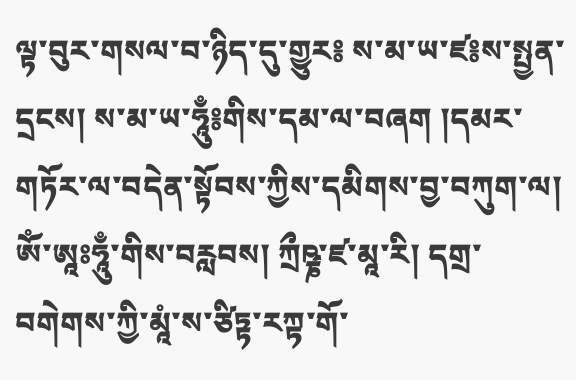ལྟ་བུར་གསལ་བ་ཉིད་དུ་གྱུར༔ ས་མ་ཡ་ཛ༔ས་སྤྱན་དྲངས། ས་མ་ཡ་ཧཱུྃ༔གིས་དམ་ལ་བཞག །དམར་གཏོར་ལ་བདེན་སྟོབས་ཀྱིས་དམིགས་བྱ་བཀུག་ལ། ཨོཾ་ཨཱཿཧཱུྃ་གིས་བརླབས། ཀྲྀཥྞ་ཛ་མཱ་རི། དགྲ་བགེགས་ཀྱི་མཱཾ་ས་ཙིཏྟ་རཀྟ་གོ་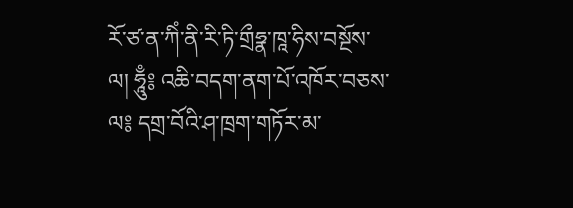རོ་ཙ་ན་ཀིཾ་ནི་རི་ཏི་གྲྀཧྣ་ཁཱ་ཧིས་བསྔོས་ལ། ཧཱུྃ༔ འཆི་བདག་ནག་པོ་འཁོར་བཅས་ལ༔ དགྲ་བོའི་ཤ་ཁྲག་གཏོར་མ་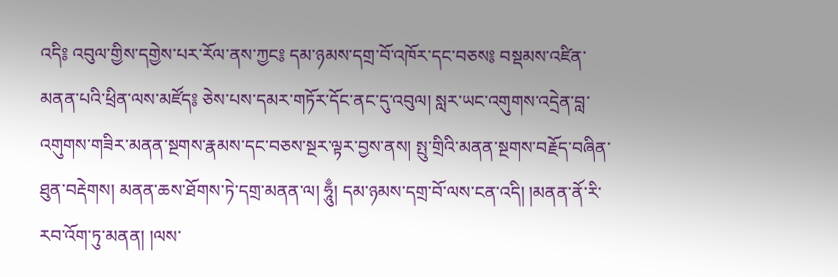འདི༔ འབུལ་གྱིས་དགྱེས་པར་རོལ་ནས་ཀྱང༔ དམ་ཉམས་དགྲ་བོ་འཁོར་དང་བཅས༔ བསྡམས་འཛིན་མནན་པའི་ཕྲིན་ལས་མཛོད༔ ཅེས་པས་དམར་གཏོར་དོང་ནང་དུ་འབུལ། སླར་ཡང་འགུགས་འདྲེན་བླ་འགུགས་གཟིར་མནན་སྔགས་རྣམས་དང་བཅས་སྔར་ལྟར་བྱས་ནས། སྤུ་གྲིའི་མནན་སྔགས་བརྗོད་བཞིན་ཐུན་བརྡེགས། མནན་ཆས་ཐོགས་ཏེ་དགྲ་མནན་ལ། ཧཱུྃ། དམ་ཉམས་དགྲ་བོ་ལས་ངན་འདི། །མནན་ནོ་རི་རབ་འོག་ཏུ་མནན། །ལས་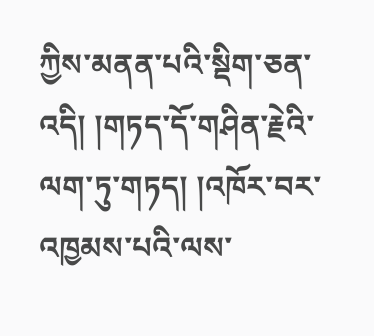ཀྱིས་མནན་པའི་སྡིག་ཅན་འདི། །གཏད་དོ་གཤིན་རྗེའི་ལག་ཏུ་གཏད། །འཁོར་བར་འཁྱམས་པའི་ལས་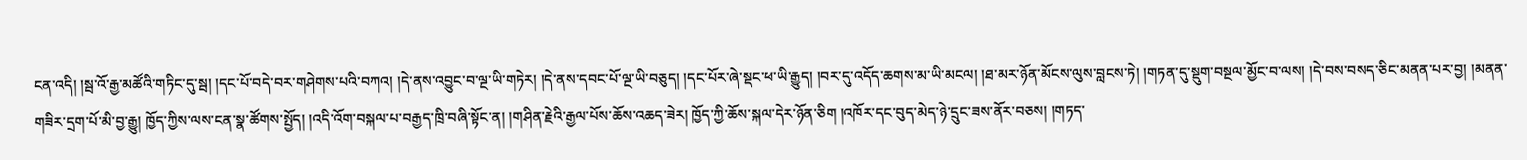ངན་འདི། །སྦ་འོ་རྒྱ་མཚོའི་གཏིང་དུ་སྦ། །དང་པོ་བདེ་བར་གཤེགས་པའི་བཀའ། །དེ་ནས་འབྱུང་བ་ལྔ་ཡི་གཏེར། །དེ་ནས་དབང་པོ་ལྔ་ཡི་བཅུད། །དང་པོར་ཞེ་སྡང་ཕ་ཡི་རྒྱུད། །བར་དུ་འདོད་ཆགས་མ་ཡི་མངལ། །ཐ་མར་ཉོན་མོངས་ལུས་བླངས་ཏེ། །གཏན་དུ་སྡུག་བསྔལ་མྱོང་བ་ལས། །དེ་བས་བསད་ཅིང་མནན་པར་བྱ། །མནན་གཟིར་དྲག་པོ་མི་བྱ་རྒྱུ། ཁྱོད་ཀྱིས་ལས་ངན་སྣ་ཚོགས་སྤྱོད། །འདི་འོག་བསྐལ་པ་བརྒྱད་ཁྲི་བཞི་སྟོང་ན། །གཤིན་རྗེའི་རྒྱལ་པོས་ཆོས་འཆད་ཟེར། ཁྱོད་ཀྱི་ཆོས་སྐལ་དེར་ཉོན་ཅིག །འཁོར་དང་བུད་མེད་ཉེ་དྲུང་ཟས་ནོར་བཅས། །གཏད་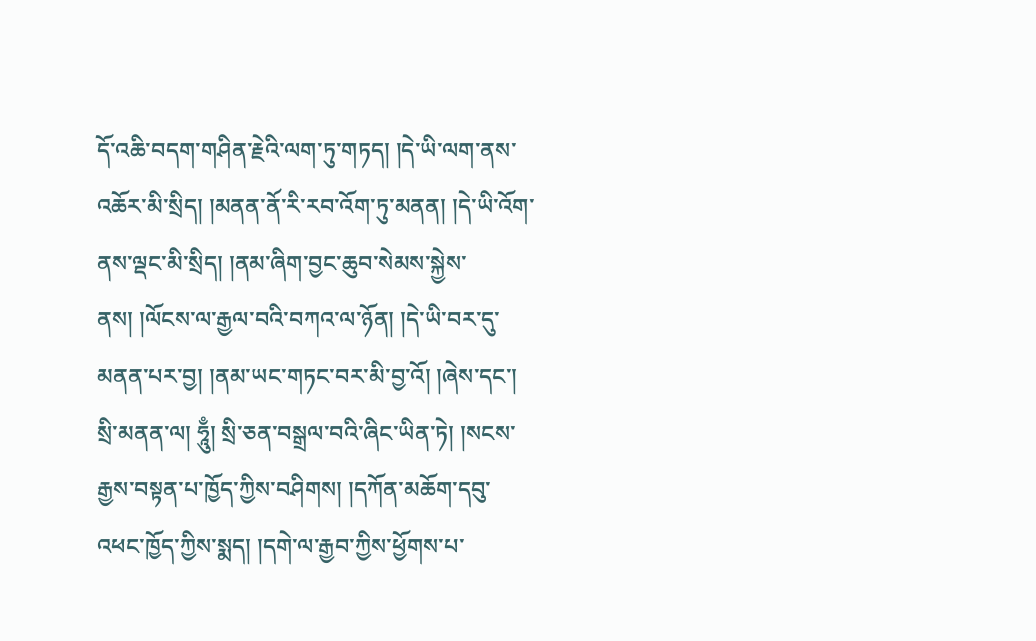དོ་འཆི་བདག་གཤིན་རྗེའི་ལག་ཏུ་གཏད། །དེ་ཡི་ལག་ནས་འཆོར་མི་སྲིད། །མནན་ནོ་རི་རབ་འོག་ཏུ་མནན། །དེ་ཡི་འོག་ནས་ལྡང་མི་སྲིད། །ནམ་ཞིག་བྱང་ཆུབ་སེམས་སྐྱེས་ནས། །ལོངས་ལ་རྒྱལ་བའི་བཀའ་ལ་ཉོན། །དེ་ཡི་བར་དུ་མནན་པར་བྱ། །ནམ་ཡང་གཏང་བར་མི་བྱ་འོ། །ཞེས་དང་། སྲི་མནན་ལ། ཧཱུྃ། སྲི་ཅན་བསྒྲལ་བའི་ཞིང་ཡིན་ཏེ། །སངས་རྒྱས་བསྟན་པ་ཁྱོད་ཀྱིས་བཤིགས། །དཀོན་མཆོག་དབུ་འཕང་ཁྱོད་ཀྱིས་སྨད། །དགེ་ལ་རྒྱབ་ཀྱིས་ཕྱོགས་པ་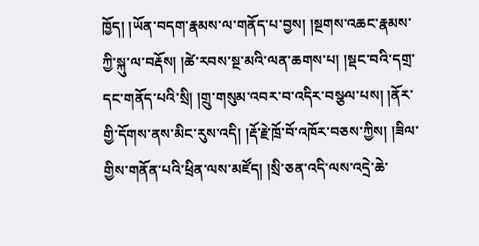ཁྱོད། །ཡོན་བདག་རྣམས་ལ་གནོད་པ་བྱས། །སྔགས་འཆང་རྣམས་ཀྱི་སྐུ་ལ་བརྡོས། །ཚེ་རབས་སྔ་མའི་ལན་ཆགས་པ། །སྡང་བའི་དགྲ་དང་གནོད་པའི་སྲི། །གྲུ་གསུམ་འབར་བ་འདིར་བསྩལ་པས། །ནོར་གྱི་དོགས་ནས་མིང་རུས་འདི། །རྡོ་རྗེ་ཁྲོ་བོ་འཁོར་བཅས་ཀྱིས། །ཟིལ་གྱིས་གནོན་པའི་ཕྲིན་ལས་མཛོད། །སྲི་ཅན་འདི་ལས་འདྲེ་ཆེ་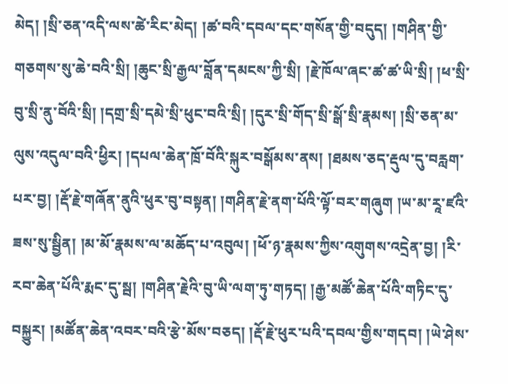མེད། །སྲི་ཅན་འདི་ལས་ཚེ་རིང་མེད། །ཚ་བའི་དབལ་དང་གསོན་གྱི་བདུད། །གཤིན་གྱི་གཅགས་སུ་ཆེ་བའི་སྲི། །ཆུང་སྲི་རྒྱལ་བློན་དམངས་ཀྱི་སྲི། །རྗེ་ཁོལ་ཞང་ཚ་ཚ་ཡི་སྲི། །ཕ་སྲི་བུ་སྲི་ནུ་བོའི་སྲི། །དགྲ་སྲི་དམེ་སྲི་ཕུང་བའི་སྲི། །དུར་སྲི་གོད་སྲི་སྒོ་སྲི་རྣམས། །སྲི་ཅན་མ་ལུས་འདུལ་བའི་ཕྱིར། །དཔལ་ཆེན་ཁྲོ་བོའི་སྐུར་བསྒོམས་ནས། །ཐམས་ཅད་རྡུལ་དུ་བརླག་པར་བྱ། །རྡོ་རྗེ་གཞོན་ནུའི་ཕུར་བུ་བསྟན། །གཤིན་རྗེ་ནག་པོའི་ལྟོ་བར་གཞུག །ཡ་མ་རཱ་ཛའི་ཟས་སུ་སྦྱིན། །མ་མོ་རྣམས་ལ་མཆོད་པ་འབུལ། །ཕོ་ཉ་རྣམས་ཀྱིས་འགུགས་འདྲེན་བྱ། །རི་རབ་ཆེན་པོའི་རྨང་དུ་སྦ། །གཤིན་རྗེའི་བུ་ཡི་ལག་ཏུ་གཏད། །རྒྱ་མཚོ་ཆེན་པོའི་གཏིང་དུ་བསྐྱུར། །མཚོན་ཆེན་འབར་བའི་རྩེ་མོས་བཅད། །རྡོ་རྗེ་ཕུར་པའི་དབལ་གྱིས་གདབ། །ཡེ་ཤེས་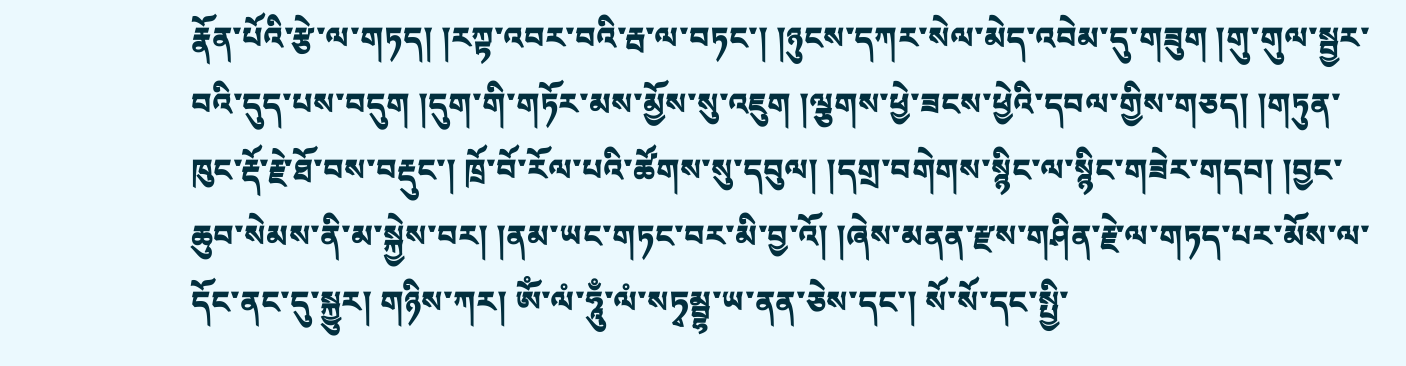རྣོན་པོའི་རྩེ་ལ་གཏད། །རཀྟ་འབར་བའི་རྦ་ལ་བཏང་། །ཉུངས་དཀར་སེལ་མེད་འབེམ་དུ་གཟུག །གུ་གུལ་སྦྱར་བའི་དུད་པས་བདུག །དུག་གི་གཏོར་མས་མྱོས་སུ་འཇུག །ལྕགས་ཕྱེ་ཟངས་ཕྱེའི་དབལ་གྱིས་གཅད། །གཏུན་ཁུང་རྡོ་རྗེ་ཐོ་བས་བརྡུང་། ཁྲོ་བོ་རོལ་པའི་ཚོགས་སུ་དབུལ། །དགྲ་བགེགས་སྙིང་ལ་སྙིང་གཟེར་གདབ། །བྱང་ཆུབ་སེམས་ནི་མ་སྐྱེས་བར། །ནམ་ཡང་གཏང་བར་མི་བྱ་འོ། །ཞེས་མནན་རྫས་གཤིན་རྗེ་ལ་གཏད་པར་མོས་ལ་དོང་ནང་དུ་སྐྱུར། གཉིས་ཀར། ཨོཾ་ལཾ་ཧཱུྃ་ལཾ་སཏྭམྦྷ་ཡ་ནན་ཅེས་དང་། སོ་སོ་དང་སྤྱི་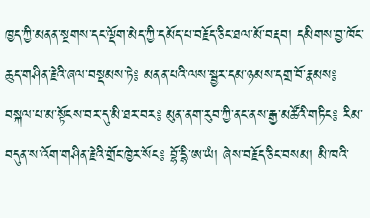ཁྱད་ཀྱི་མནན་སྔགས་དང་ལྡོག་མེད་ཀྱི་དམོད་པ་བརྗོད་ཅིང་ཐལ་མོ་བརྡབ། དམིགས་བྱ་ཁོང་ཆུད་གཤིན་རྗེའི་ཞལ་བསྡམས་ཏེ༔ མནན་པའི་ལས་སྦྱར་དམ་ཉམས་དགྲ་བོ་རྣམས༔ བསྐལ་པ་མ་སྟོངས་བར་དུ་མི་ཐར་བར༔ མུན་ནག་རུབ་ཀྱི་ནང་ནས་རྒྱ་མཚོའི་གཏིང༔ རིམ་བདུན་ས་འོག་གཤིན་རྗེའི་གྲོང་ཁྱེར་སོང༔ བྷོ་དྷི་ཨ་ཡཾ། ཞེས་བརྗོད་ཅིང་བསམ། མི་ཁའི་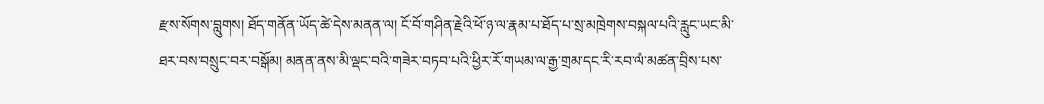རྫས་སོགས་བླུགས། ཐོད་གནོན་ཡོད་ཚེ་དེས་མནན་ལ། ངོ་བོ་གཤིན་རྗེའི་ཕོ་ཉ་ལ་རྣམ་པ་ཐོད་པ་སྲ་མཁྲེགས་བསྐལ་པའི་རླུང་ཡང་མི་ཐར་བས་བསྲུང་བར་བསྒོམ། མནན་ནས་མི་ལྡང་བའི་གཟེར་བཏབ་པའི་ཕྱིར་རོ་གཡམ་ལ་རྒྱ་གྲམ་དང་རི་རབ་ལཾ་མཚན་བྲིས་པས་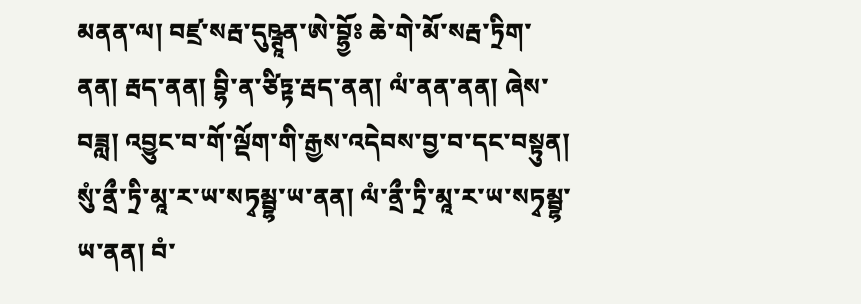མནན་ལ། བཛྲ་སརྦ་དུཥྚཱན་ཨེ་བྷྱོཿ ཆེ་གེ་མོ་སརྦ་ཏྲིག་ནན། རྦད་ནན། བྷི་ན་ཙིཏྟ་རྦད་ནན། ལཾ་ནན་ནན། ཞེས་བཟླ། འབྱུང་བ་གོ་ལྡོག་གི་རྒྱས་འདེབས་བྱ་བ་དང་བསྟུན། སུཾ་ནྲྀ་ཏྲི་མཱ་ར་ཡ་སཏྭམྦྷ་ཡ་ནན། ལཾ་ནྲྀ་ཏྲི་མཱ་ར་ཡ་སཏྭམྦྷ་ཡ་ནན། བཾ་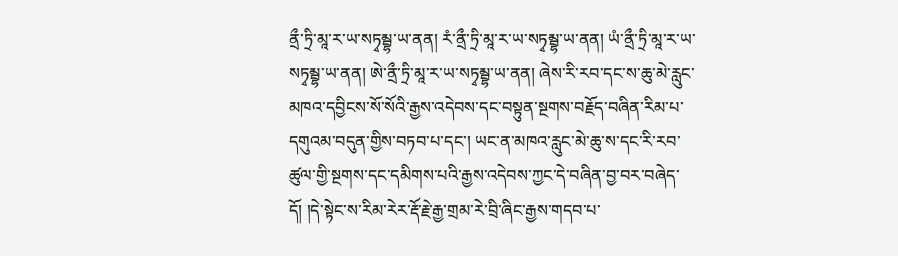ནྲྀ་ཏྲི་མཱ་ར་ཡ་སཏྭམྦྷ་ཡ་ནན། རཾ་ནྲྀ་ཏྲི་མཱ་ར་ཡ་སཏྭམྦྷ་ཡ་ནན། ཡཾ་ནྲྀ་ཏྲི་མཱ་ར་ཡ་སཏྭམྦྷ་ཡ་ནན། ཨེ་ནྲྀ་ཏྲི་མཱ་ར་ཡ་སཏྭམྦྷ་ཡ་ནན། ཞེས་རི་རབ་དང་ས་ཆུ་མེ་རླུང་མཁའ་དབྱིངས་སོ་སོའི་རྒྱས་འདེབས་དང་བསྟུན་སྔགས་བརྗོད་བཞིན་རིམ་པ་དགུའམ་བདུན་གྱིས་བཏབ་པ་དང་། ཡང་ན་མཁའ་རླུང་མེ་ཆུ་ས་དང་རི་རབ་ཚུལ་གྱི་སྔགས་དང་དམིགས་པའི་རྒྱས་འདེབས་ཀྱང་དེ་བཞིན་བྱ་བར་བཞེད་དོ། །དེ་སྟེང་ས་རིམ་རེར་རྡོ་རྗེ་རྒྱ་གྲམ་རེ་བྲི་ཞིང་རྒྱས་གདབ་པ་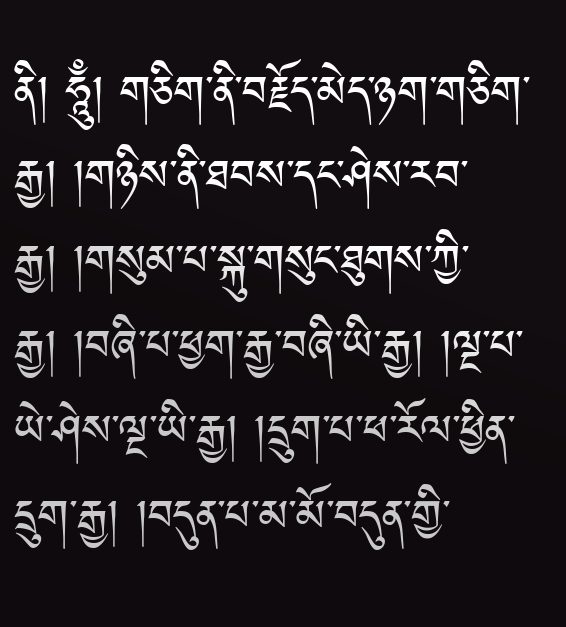ནི། ཧཱུྃ། གཅིག་ནི་བརྗོད་མེད་ཉག་གཅིག་རྒྱ། །གཉིས་ནི་ཐབས་དང་ཤེས་རབ་རྒྱ། །གསུམ་པ་སྐུ་གསུང་ཐུགས་ཀྱི་རྒྱ། །བཞི་པ་ཕྱག་རྒྱ་བཞི་ཡི་རྒྱ། །ལྔ་པ་ཡེ་ཤེས་ལྔ་ཡི་རྒྱ། །དྲུག་པ་ཕ་རོལ་ཕྱིན་དྲུག་རྒྱ། །བདུན་པ་མ་མོ་བདུན་གྱི་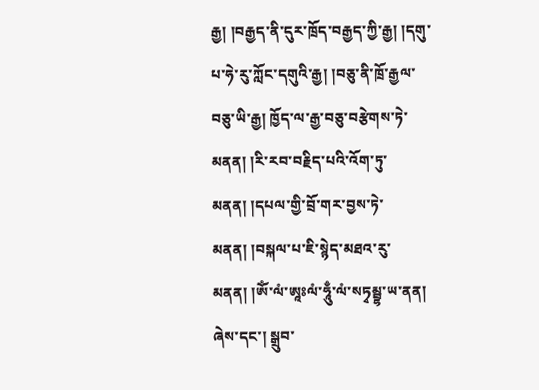རྒྱ། །བརྒྱད་ནི་དུར་ཁྲོད་བརྒྱད་ཀྱི་རྒྱ། །དགུ་པ་ཧེ་རུ་ཀློང་དགུའི་རྒྱ། །བཅུ་ནི་ཁྲོ་རྒྱལ་བཅུ་ཡི་རྒྱ། ཁྱོད་ལ་རྒྱ་བཅུ་བརྩེགས་ཏེ་མནན། །རི་རབ་བརྗིད་པའི་འོག་ཏུ་མནན། །དཔལ་གྱི་བྲོ་གར་བྱས་ཏེ་མནན། །བསྐལ་པ་ཇི་སྙེད་མཐའ་རུ་མནན། །ཨོཾ་ལཾ་ཨཱཿལཾ་ཧཱུྃ་ལཾ་སཏྭམྦྷ་ཡ་ནན། ཞེས་དང་། སྒྲུབ་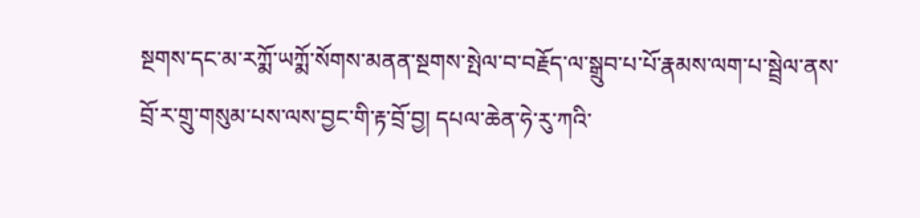སྔགས་དང་མ་རཀྨོ་ཡཀྨོ་སོགས་མནན་སྔགས་སྤེལ་བ་བརྗོད་ལ་སྒྲུབ་པ་པོ་རྣམས་ལག་པ་སྦྲེལ་ནས་བྲོ་ར་གྲུ་གསུམ་པས་ལས་བྱང་གི་རྟ་བྲོ་བྱ། དཔལ་ཆེན་ཧེ་རུ་ཀའི་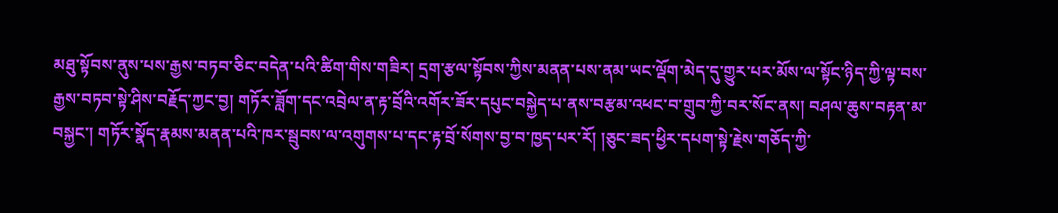མཐུ་སྟོབས་ནུས་པས་རྒྱས་བཏབ་ཅིང་བདེན་པའི་ཚིག་གིས་གཟིར། དྲག་རྩལ་སྟོབས་ཀྱིས་མནན་པས་ནམ་ཡང་ལྡོག་མེད་དུ་གྱུར་པར་མོས་ལ་སྟོང་ཉིད་ཀྱི་ལྟ་བས་རྒྱས་བཏབ་སྟེ་ཤིས་བརྗོད་ཀྱང་བྱ། གཏོར་ཟློག་དང་འབྲེལ་ན་རྟ་བྲོའི་འགོར་ཟོར་དཔུང་བསྐྱེད་པ་ནས་བརྩམ་འཕང་བ་གྲུབ་ཀྱི་བར་སོང་ནས། བཤལ་ཆུས་བརྟན་མ་བསྐྱང་། གཏོར་སྣོད་རྣམས་མནན་པའི་ཁར་སྦུབས་ལ་འགུགས་པ་དང་རྟ་བྲོ་སོགས་བྱ་བ་ཁྱད་པར་རོ། །ཅུང་ཟད་ཕྱིར་དཔག་སྟེ་རྗེས་གཅོད་ཀྱི་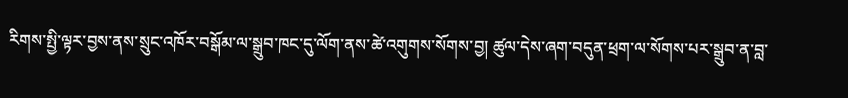རིགས་སྤྱི་ལྟར་བྱས་ནས་སྲུང་འཁོར་བསྒོམ་ལ་སྒྲུབ་ཁང་དུ་ལོག་ནས་ཚེ་འགུགས་སོགས་བྱ། ཚུལ་དེས་ཞག་བདུན་ཕྲག་ལ་སོགས་པར་སྒྲུབ་ན་བླ་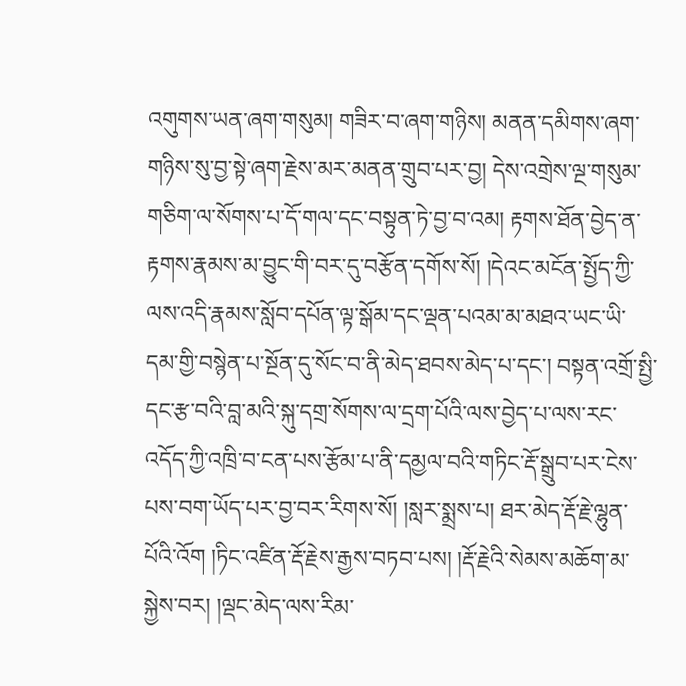འགུགས་ཡན་ཞག་གསུམ། གཟིར་བ་ཞག་གཉིས། མནན་དམིགས་ཞག་གཉིས་སུ་བྱ་སྟེ་ཞག་རྗེས་མར་མནན་གྲུབ་པར་བྱ། དེས་འགྲེས་ལྔ་གསུམ་གཅིག་ལ་སོགས་པ་དོ་གལ་དང་བསྟུན་ཏེ་བྱ་བ་འམ། རྟགས་ཐོན་བྱེད་ན་རྟགས་རྣམས་མ་བྱུང་གི་བར་དུ་བརྩོན་དགོས་སོ། །དེའང་མངོན་སྤྱོད་ཀྱི་ལས་འདི་རྣམས་སློབ་དཔོན་ལྟ་སྒོམ་དང་ལྡན་པའམ་མ་མཐའ་ཡང་ཡི་དམ་གྱི་བསྙེན་པ་སྔོན་དུ་སོང་བ་ནི་མེད་ཐབས་མེད་པ་དང་། བསྟན་འགྲོ་སྤྱི་དང་རྩ་བའི་བླ་མའི་སྐུ་དགྲ་སོགས་ལ་དྲག་པོའི་ལས་བྱེད་པ་ལས་རང་འདོད་ཀྱི་འཁྲི་བ་ངན་པས་རྩོམ་པ་ནི་དམྱལ་བའི་གཏིང་རྡོ་སྒྲུབ་པར་ངེས་པས་བག་ཡོད་པར་བྱ་བར་རིགས་སོ། །སླར་སྨྲས་པ། ཐར་མེད་རྡོ་རྗེ་ལྷུན་པོའི་འོག །ཏིང་འཛིན་རྡོ་རྗེས་རྒྱས་བཏབ་པས། །རྡོ་རྗེའི་སེམས་མཆོག་མ་སྐྱེས་བར། །ལྡང་མེད་ལས་རིམ་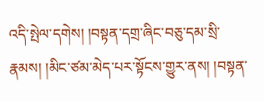འདི་སྤེལ་དགེས། །བསྟན་དགྲ་ཞིང་བཅུ་དམ་སྲི་རྣམས། །མིང་ཙམ་མེད་པར་སྟོངས་གྱུར་ནས། །བསྟན་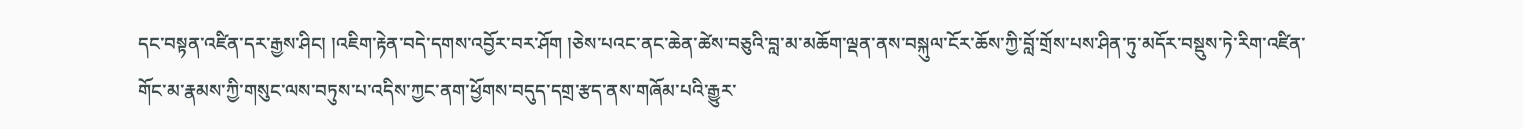དང་བསྟན་འཛིན་དར་རྒྱས་ཤིང། །འཇིག་རྟེན་བདེ་དགས་འབྱོར་བར་ཤོག །ཅེས་པའང་ནང་ཆེན་ཚེས་བཅུའི་བླ་མ་མཆོག་ལྡན་ནས་བསྐུལ་ངོར་ཆོས་ཀྱི་བློ་གྲོས་པས་ཤིན་ཏུ་མདོར་བསྡུས་ཏེ་རིག་འཛིན་གོང་མ་རྣམས་ཀྱི་གསུང་ལས་བཏུས་པ་འདིས་ཀྱང་ནག་ཕྱོགས་བདུད་དགྲ་རྩད་ནས་གཞོམ་པའི་རྒྱུར་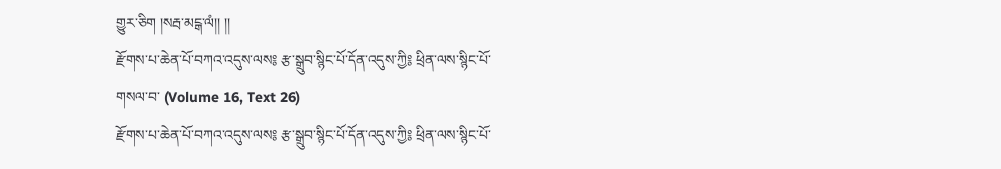གྱུར་ཅིག །སརྦ་མངྒ་ལཾ།། །།
རྫོགས་པ་ཆེན་པོ་བཀའ་འདུས་ལས༔ རྩ་སྒྲུབ་སྙིང་པོ་དོན་འདུས་ཀྱི༔ ཕྲིན་ལས་སྙིང་པོ་གསལ་བ་ (Volume 16, Text 26)
རྫོགས་པ་ཆེན་པོ་བཀའ་འདུས་ལས༔ རྩ་སྒྲུབ་སྙིང་པོ་དོན་འདུས་ཀྱི༔ ཕྲིན་ལས་སྙིང་པོ་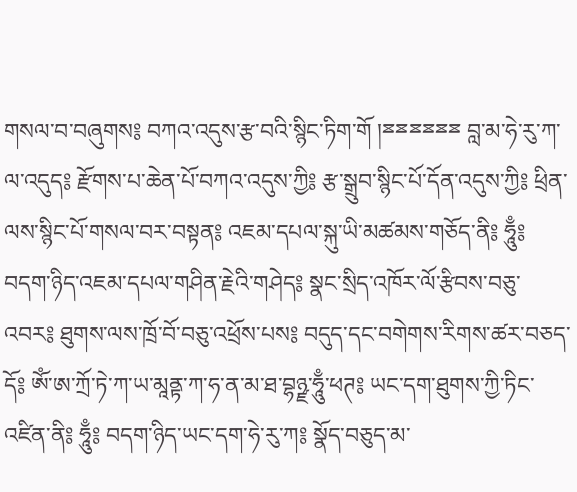གསལ་བ་བཞུགས༔ བཀའ་འདུས་རྩ་བའི་སྙིང་ཏིག་གོ །ྈྈྈྈྈྈ བླ་མ་ཧེ་རུ་ཀ་ལ་འདུད༔ རྫོགས་པ་ཆེན་པོ་བཀའ་འདུས་ཀྱི༔ རྩ་སྒྲུབ་སྙིང་པོ་དོན་འདུས་ཀྱི༔ ཕྲིན་ལས་སྙིང་པོ་གསལ་བར་བསྟན༔ འཇམ་དཔལ་སྐུ་ཡི་མཚམས་གཅོད་ནི༔ ཧཱུྃ༔ བདག་ཉིད་འཇམ་དཔལ་གཤིན་རྗེའི་གཤེད༔ སྣང་སྲིད་འཁོར་ལོ་རྩིབས་བཅུ་འབར༔ ཐུགས་ལས་ཁྲོ་བོ་བཅུ་འཕྲོས་པས༔ བདུད་དང་བགེགས་རིགས་ཚར་བཅད་དོ༔ ཨོཾ་ཨ་ཀྲོ་ཏེ་ཀ་ཡ་མཱནྟ་ཀ་ཧ་ན་མ་ཐ་བྷཉྫ་ཧཱུྃ་ཕཊ༔ ཡང་དག་ཐུགས་ཀྱི་ཏིང་འཛིན་ནི༔ ཧཱུྃ༔ བདག་ཉིད་ཡང་དག་ཧེ་རུ་ཀ༔ སྣོད་བཅུད་མ་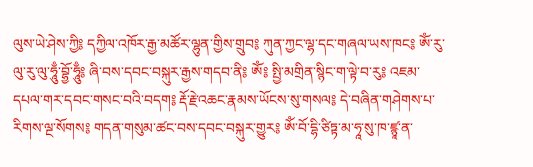ལུས་ཡེ་ཤེས་ཀྱི༔ དཀྱིལ་འཁོར་རྒྱ་མཚོར་ལྷུན་གྱིས་གྲུབ༔ ཀུན་ཀྱང་ལྷ་དང་གཞལ་ཡས་ཁང༔ ཨོཾ་རུ་ལུ་རུ་ལུ་ཧཱུྃ་བྷྱོ་ཧཱུྃ༔ ཞི་བས་དབང་བསྐུར་རྒྱས་གདབ་ནི༔ ཨོཾ༔ སྤྱི་མགྲིན་སྙིང་ག་ལྟེ་བ་རུ༔ འཇམ་དཔལ་གར་དབང་གསང་བའི་བདག༔ རྡོ་རྗེ་འཆང་རྣམས་ཡོངས་སུ་གསལ༔ དེ་བཞིན་གཤེགས་པ་རིགས་ལྔ་སོགས༔ གདན་གསུམ་ཚང་བས་དབང་བསྐུར་གྱུར༔ ཨོཾ་བོ་དྷི་ཙིཏྟ་མ་ཧཱ་སུ་ཁ་ཛྙཱ་ན་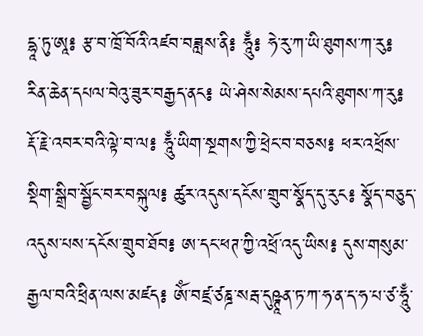དྷཱ་ཏུ་ཨཱ༔ རྩ་བ་ཁྲོ་བོའི་འཛབ་བཟླས་ནི༔ ཧཱུྃ༔ ཧེ་རུ་ཀ་ཡི་ཐུགས་ཀ་རུ༔ རིན་ཆེན་དཔལ་བེའུ་ཟུར་བརྒྱད་ནང༔ ཡེ་ཤེས་སེམས་དཔའི་ཐུགས་ཀ་རུ༔ རྡོ་རྗེ་འབར་བའི་ལྟེ་བ་ལ༔ ཧཱུྃ་ཡིག་སྔགས་ཀྱི་ཕྲེང་བ་བཅས༔ ཕར་འཕྲོས་སྡིག་སྒྲིབ་སྦྱོང་བར་བསྐུལ༔ ཚུར་འདུས་དངོས་གྲུབ་སྣོད་དུ་རུང༔ སྣོད་བཅུད་འདུས་པས་དངོས་གྲུབ་ཐོབ༔ ཨ་དང་ཕཊ་ཀྱི་འཕྲོ་འདུ་ཡིས༔ དུས་གསུམ་རྒྱལ་བའི་ཕྲིན་ལས་མཛད༔ ཨོཾ་བཛྲ་ཙཎྜ་སརྦ་དུཥྚཱན་ཏ་ཀ་ཧ་ན་ད་ཧ་པ་ཙ་ཧཱུྃ་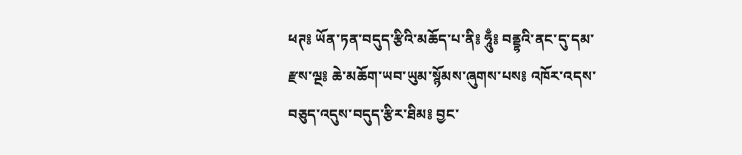ཕཊ༔ ཡོན་ཏན་བདུད་རྩིའི་མཆོད་པ་ནི༔ ཧཱུྃ༔ བནྡྷའི་ནང་དུ་དམ་རྫས་ལྔ༔ ཆེ་མཆོག་ཡབ་ཡུམ་སྙོམས་ཞུགས་པས༔ འཁོར་འདས་བཅུད་འདུས་བདུད་རྩིར་ཐིམ༔ བྱང་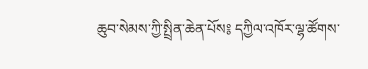ཆུབ་སེམས་ཀྱི་སྤྲིན་ཆེན་པོས༔ དཀྱིལ་འཁོར་ལྷ་ཚོགས་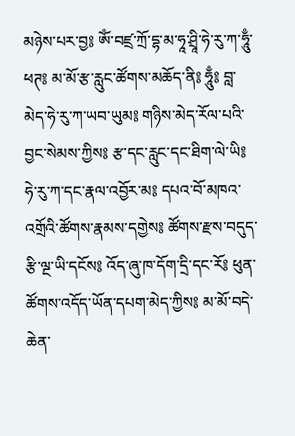མཉེས་པར་བྱ༔ ཨོཾ་བཛྲ་ཀྲོ་དྷ་མ་ཧཱ་ཤྲཱི་ཧེ་རུ་ཀ་ཧཱུྃ་ཕཊ༔ མ་མོ་རྩ་རླུང་ཚོགས་མཆོད་ནི༔ ཧཱུྃ༔ བླ་མེད་ཧེ་རུ་ཀ་ཡབ་ཡུམ༔ གཉིས་མེད་རོལ་པའི་བྱང་སེམས་ཀྱིས༔ རྩ་དང་རླུང་དང་ཐིག་ལེ་ཡི༔ ཧེ་རུ་ཀ་དང་རྣལ་འབྱོར་མ༔ དཔའ་བོ་མཁའ་འགྲོའི་ཚོགས་རྣམས་དགྱེས༔ ཚོགས་རྫས་བདུད་རྩི་ལྔ་ཡི་དངོས༔ འོད་ཞུ་ཁ་དོག་དྲི་དང་རོ༔ ཕུན་ཚོགས་འདོད་ཡོན་དཔག་མེད་ཀྱིས༔ མ་མོ་བདེ་ཆེན་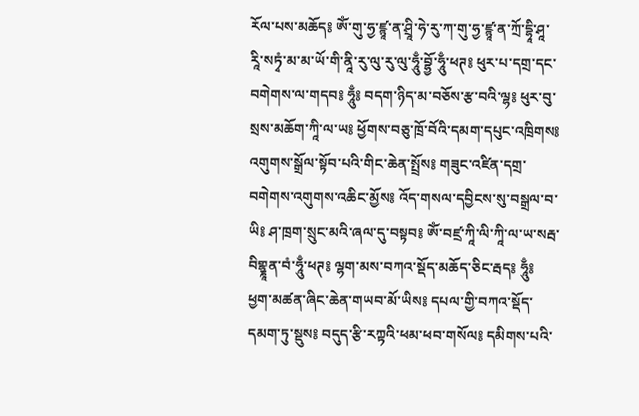རོལ་པས་མཆོད༔ ཨོཾ་གུ་ཧྱ་ཛྙཱ་ན་ཤྲཱི་ཧེ་རུ་ཀ་གུ་ཧྱ་ཛྙཱ་ན་ཀྲོ་དྷཱི་ཤཱ་རཱི་སཏྭཾ་མ་མ་ཡོ་གི་ནཱི་རུ་ལུ་རུ་ལུ་ཧཱུྃ་བྷྱོ་ཧཱུྃ་ཕཊ༔ ཕུར་པ་དགྲ་དང་བགེགས་ལ་གདབ༔ ཧཱུྃ༔ བདག་ཉིད་མ་བཅོས་རྩ་བའི་ལྷ༔ ཕུར་བུ་སྲས་མཆོག་ཀཱི་ལ་ཡ༔ ཕྱོགས་བཅུ་ཁྲོ་བོའི་དམག་དཔུང་འཁྲིགས༔ འགུགས་སྒྲོལ་སྟོབ་པའི་གིང་ཆེན་སྤྲོས༔ གཟུང་འཛིན་དགྲ་བགེགས་འགུགས་འཆིང་མྱོས༔ འོད་གསལ་དབྱིངས་སུ་བསྒྲལ་བ་ཡི༔ ཤ་ཁྲག་སྲུང་མའི་ཞལ་དུ་བསྟབ༔ ཨོཾ་བཛྲ་ཀཱི་ལི་ཀཱི་ལ་ཡ་སརྦ་བིགྷྣཱན་བཾ་ཧཱུྃ་ཕཊ༔ ལྷག་མས་བཀའ་སྡོད་མཆོད་ཅིང་རྦད༔ ཧཱུྃ༔ ཕྱག་མཚན་ཞིང་ཆེན་གཡབ་མོ་ཡིས༔ དཔལ་གྱི་བཀའ་སྡོད་དམག་ཏུ་སྡུས༔ བདུད་རྩི་རཀྟའི་ཕམ་ཕབ་གསོལ༔ དམིགས་པའི་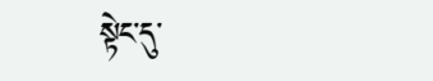སྟེང་དུ་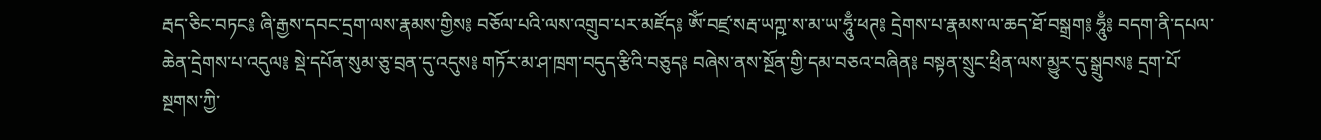རྦད་ཅིང་བཏང༔ ཞི་རྒྱས་དབང་དྲག་ལས་རྣམས་གྱིས༔ བཅོལ་པའི་ལས་འགྲུབ་པར་མཛོད༔ ཨོཾ་བཛྲ་སརྦ་ཡཀྵ་ས་མ་ཡ་ཧཱུྃ་ཕཊ༔ དྲེགས་པ་རྣམས་ལ་ཆད་ཐོ་བསྒྲག༔ ཧཱུྃ༔ བདག་ནི་དཔལ་ཆེན་དྲེགས་པ་འདུལ༔ སྡེ་དཔོན་སུམ་ཅུ་བྲན་དུ་འདུས༔ གཏོར་མ་ཤ་ཁྲག་བདུད་རྩིའི་བཅུད༔ བཞེས་ནས་སྔོན་གྱི་དམ་བཅའ་བཞིན༔ བསྟན་སྲུང་ཕྲིན་ལས་མྱུར་དུ་སྒྲུབས༔ དྲག་པོ་སྔགས་ཀྱི་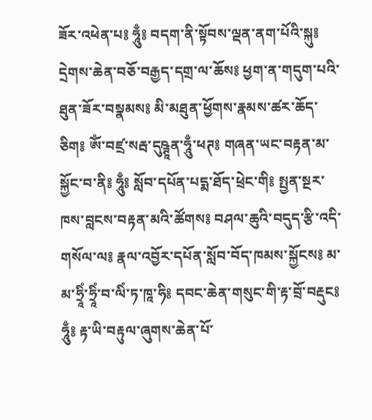ཟོར་འཕེན་པ༔ ཧཱུྃ༔ བདག་ནི་སྟོབས་ལྡན་ནག་པོའི་སྐུ༔ དྲེགས་ཆེན་བཅོ་བརྒྱད་དགྲ་ལ་ཆོས༔ ཕྱག་ན་གདུག་པའི་ཐུན་ཟོར་བསྣམས༔ མི་མཐུན་ཕྱོགས་རྣམས་ཚར་ཆོད་ཅིག༔ ཨོཾ་བཛྲ་སརྦ་དུཥྚཱན་ཧཱུྃ་ཕཊ༔ གཞན་ཡང་བརྟན་མ་སྐྱོང་བ་ནི༔ ཧཱུྃ༔ སློབ་དཔོན་པདྨ་ཐོད་ཕྲེང་གི༔ སྤྱན་སྔར་ཁས་བླངས་བརྟན་མའི་ཚོགས༔ བཤལ་ཆུའི་བདུད་རྩི་འདི་གསོལ་ལ༔ རྣལ་འབྱོར་དཔོན་སློབ་བོད་ཁམས་སྐྱོངས༔ མ་མ་ཧྲཱིཾ་ཧྲཱིཾ་བ་ལིཾ་ཏ་ཁཱ་ཧི༔ དབང་ཆེན་གསུང་གི་རྟ་བྲོ་བརྡུང༔ ཧཱུྃ༔ རྟ་ཡི་བརྟུལ་ཞུགས་ཆེན་པོ་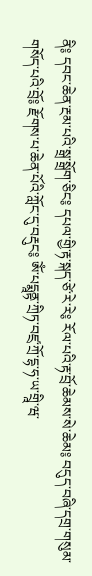ནི༔ དབང་ཆེན་རྔམ་པའི་སྒྲ་སྒྲོག་ཅིང༔ དཔལ་གྱི་རྟ་སྐད་ཙེ་རེ་རེ༔ རོལ་པའི་རྟ་བྲོ་ཆེམས་སེ་ཆེམ༔ བདུད་བཞི་དགྲ་གསུམ་གསོད་པའི་བྲོ༔ རྫོགས་པ་ཆེན་པོའི་ཀློང་དུ་བརྡུང༔ ཨོཾ་པདྨཱནྟ་ཀྲིཏ་བཛྲ་ཀྲོ་དྷ་ཧ་ཡ་གྲཱི་ཝ་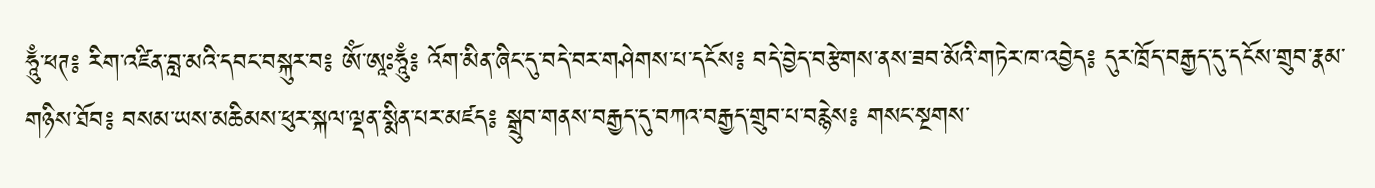ཧཱུྃ་ཕཊ༔ རིག་འཛིན་བླ་མའི་དབང་བསྐུར་བ༔ ཨོཾ་ཨཱཿཧཱུྃ༔ འོག་མིན་ཞིང་དུ་བདེ་བར་གཤེགས་པ་དངོས༔ བདེ་བྱེད་བརྩེགས་ནས་ཟབ་མོའི་གཏེར་ཁ་འབྱེད༔ དུར་ཁྲོད་བརྒྱད་དུ་དངོས་གྲུབ་རྣམ་གཉིས་ཐོབ༔ བསམ་ཡས་མཆིམས་ཕུར་སྐལ་ལྡན་སྨིན་པར་མཛད༔ སྒྲུབ་གནས་བརྒྱད་དུ་བཀའ་བརྒྱད་གྲུབ་པ་བརྙེས༔ གསང་སྔགས་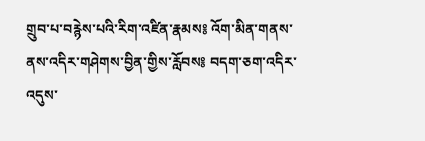གྲུབ་པ་བརྙེས་པའི་རིག་འཛིན་རྣམས༔ འོག་མིན་གནས་ནས་འདིར་གཤེགས་བྱིན་གྱིས་རློབས༔ བདག་ཅག་འདིར་འདུས་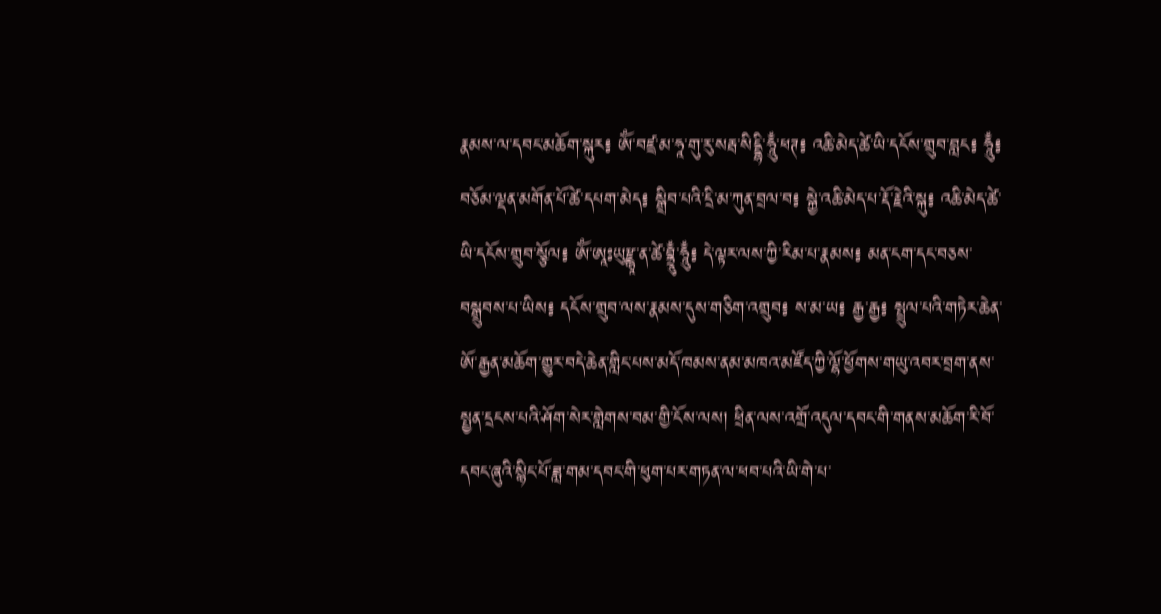རྣམས་ལ་དབང་མཆོག་སྐུར༔ ཨོཾ་བཛྲ་མ་ཧཱ་གུ་རུ་སརྦ་སིདྡྷི་ཧཱུྃ་ཕཊ༔ འཆི་མེད་ཚེ་ཡི་དངོས་གྲུབ་བླང༔ ཧཱུྃ༔ བཅོམ་ལྡན་མགོན་པོ་ཚེ་དཔག་མེད༔ སྒྲིབ་པའི་དྲི་མ་ཀུན་བྲལ་བ༔ སྐྱེ་འཆི་མེད་པ་རྡོ་རྗེའི་སྐུ༔ འཆི་མེད་ཚེ་ཡི་དངོས་གྲུབ་སྩོལ༔ ཨོཾ་ཨཱཿཡུརྫྙཱ་ན་ཚེ་བྷྲཱུྃ་ཧཱུྃ༔ དེ་ལྟར་ལས་ཀྱི་རིམ་པ་རྣམས༔ མན་ངག་དང་བཅས་བསྒྲུབས་པ་ཡིས༔ དངོས་གྲུབ་ལས་རྣམས་དུས་གཅིག་འགྲུབ༔ ས་མ་ཡ༔ རྒྱ་རྒྱ༔ སྤྲུལ་པའི་གཏེར་ཆེན་ཨོ་རྒྱན་མཆོག་གྱུར་བདེ་ཆེན་གླིང་པས་མདོ་ཁམས་ནམ་མཁའ་མཛོད་ཀྱི་ལྷོ་ཕྱོགས་གཡུ་འབར་བྲག་ནས་སྤྱན་དྲངས་པའི་ཤོག་སེར་གླེགས་བམ་གྱི་ངོས་ལས། ཕྲིན་ལས་འགྲོ་འདུལ་དབང་གི་གནས་མཆོག་རི་བོ་དབང་ཞུའི་སྙིང་པོ་ཟླ་གམ་དབང་གི་ཕུག་པར་གཏན་ལ་ཕབ་པའི་ཡི་གེ་པ་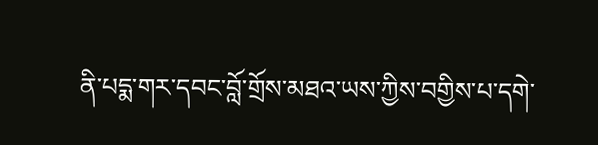ནི་པདྨ་གར་དབང་བློ་གྲོས་མཐའ་ཡས་ཀྱིས་བགྱིས་པ་དགེ་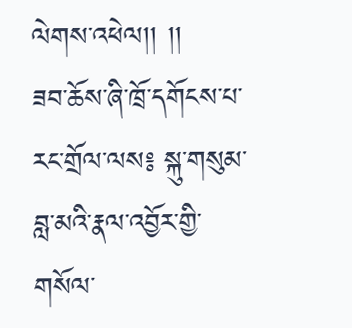ལེགས་འཕེལ།། །།
ཟབ་ཆོས་ཞི་ཁྲོ་དགོངས་པ་རང་གྲོལ་ལས༔ སྐུ་གསུམ་བླ་མའི་རྣལ་འབྱོར་གྱི་གསོལ་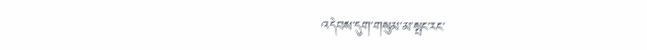འདེབས་དུག་གསུམ་མ་སྤང་རང་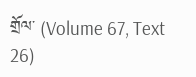གྲོལ་ (Volume 67, Text 26)